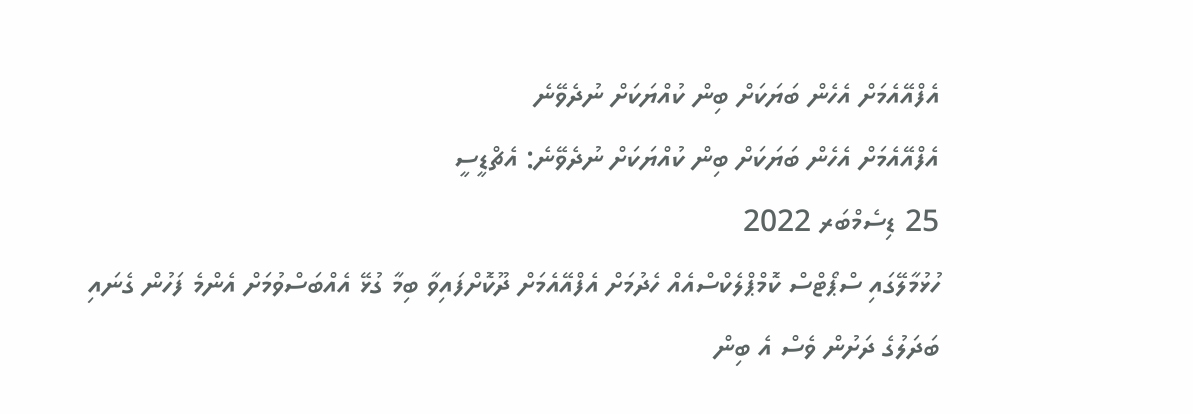އެފްއޭއެމަށް އެހެން ބަޔަކަށް ބިން ކުއްޔަކަށް ނުދެވޭނެ
އެފްއޭއެމަށް އެހެން ބަޔަކަށް ބިން ކުއްޔަކަށް ނުދެވޭނެ: އެޗްޑީސީ
25 ޑިސެމްބަރ 2022
ހުޅުމާލޭގައި ސްޕޯޓްސް ކޮމްޕްލެކްސްއެއް ހެދުމަށް އެފްއޭއެމަށް ދޫކޮށްފައިވާ ބިމާ ގުޅޭ އެއްބަސްވުމަށް އެންމެ ފަހުން ގެނައި ބަދަލުގެ ދަށުން ވެސް އެ ބިން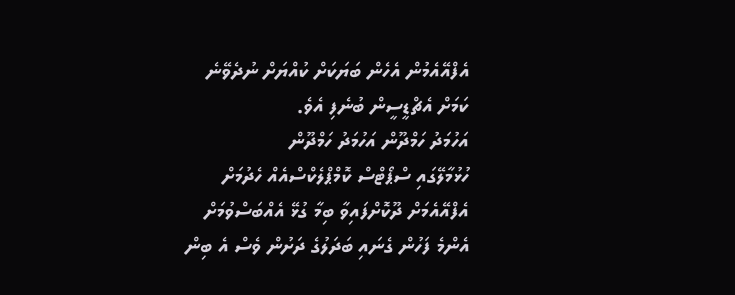އެފްއޭއެމުން އެހެން ބަޔަކަށް ކުއްޔަށް ނުދެވޭނެ ކަމަށް އެޗްޑީސީން ބުނެފި އެވެ.
އަހުމަދު ހަމްދޫން އަހުމަދު ހަމްދޫން
ހުޅުމާލޭގައި ސްޕޯޓްސް ކޮމްޕްލެކްސްއެއް ހެދުމަށް އެފްއޭއެމަށް ދޫކޮށްފައިވާ ބިމާ ގުޅޭ އެއްބަސްވުމަށް އެންމެ ފަހުން ގެނައި ބަދަލުގެ ދަށުން ވެސް އެ ބިން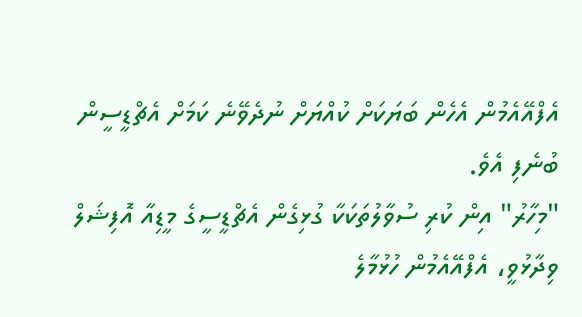އެފްއޭއެމުން އެހެން ބަޔަކަށް ކުއްޔަށް ނުދެވޭނެ ކަމަށް އެޗްޑީސީން ބުނެފި އެވެ.
"މިހާރު" އިން ކުރި ސުވާލުތަކަކާ ގުޅިގެން އެޗްޑީސީގެ މީޑިއާ އޮފިޝަލް ވިދާޅުވީ، އެފްއޭއެމުން ހުޅުމާލެ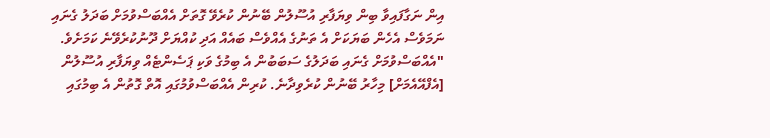އިން ނަގާފައިވާ ބިން ވިޔަފާރި އުސޫލުން ބޭނުން ކުރެވޭ ގޮތަށް އެއްބަސްވުމަށް ބަދަލު ގެނައި ނަމަވެސް އެހެން ބަޔަކަށް އެ ތަނުގެ އެއްވެސް ބައެއް އަދި ކުއްޔަށް ދޫނުކުރެވޭނެ ކަމަށެވެ.
"އެއްބަސްވުމަށް ގެނައި ބަދަލުގެ ސަބަބުން އެ ބިމުގެ ވަކި ޕަސެންޓެއް ވިޔަފާރި އުސޫލުން [އެފްއޭއެމަށް] މިހާރު ބޭނުން ކުރެވިދާނެ. ކުރިން އެއްބަސްވުމުގައި އޮތް ގޮތުން އެ ބިމުގައި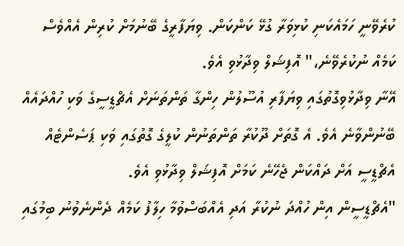ކުރެވޭނީ ހަމައެކަނި ކުޅިވަރާ ގުޅޭ ކަންކަން. ވިޔަފާރީގެ ބޭނުމަށް ކުރިން އެއްވެސް ކަމެއް ނުކުރެވޭނެ،" އޮފިޝަލް ވިދާޅުވި އެވެ.
އޭނާ ވިދާޅުވިގޮތުގައި ވިޔަފާރި އުސޫލުން ހިންގާ ތަންތަނަށް އެޗްޑީސީގެ ވަކި ހުއްދައެއް ބޭނުންވާނެ އެވެ. އެ ގޮތަށް ދޫކުރާ ތަންތަނުން ކުލީގެ ގޮތުގައި ވަކި ޕަސެންޓެއް އެޗްޑީސީ އަށް ދައްކަން ޖެހޭނެ ކަމަށް އޮފިޝަލް ވިދާޅުވި އެވެ.
"އެޗްޑީސީން އިން ހުއްދަ ނުކުރާ އަދި އެއްބަސްވުމާ ހިލާފު ކަމެއް ދެންނެވުނު ބިމުގައި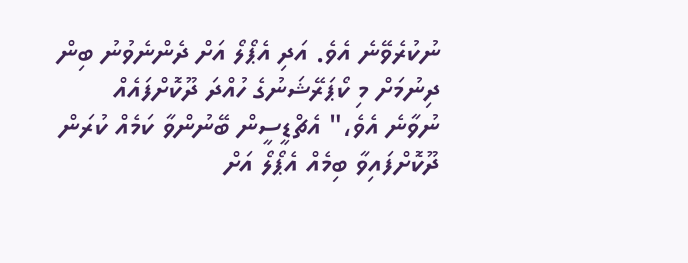ނުކުރެވޭނެ އެވެ. އަދި އެޕޯލޯ އަށް ދެންނެވުނު ބިން ދިނުމަށް މި ކޯޕަރޭޝަނުގެ ހުއްދަ ދޫކޮށްފައެއް ނުވާނެ އެވެ،" އެޗްޑީސީން ބޭނުންވާ ކަމެއް ކުރަން ދޫކޮށްފައިވާ ބިމެއް އެޕޯލޯ އަށް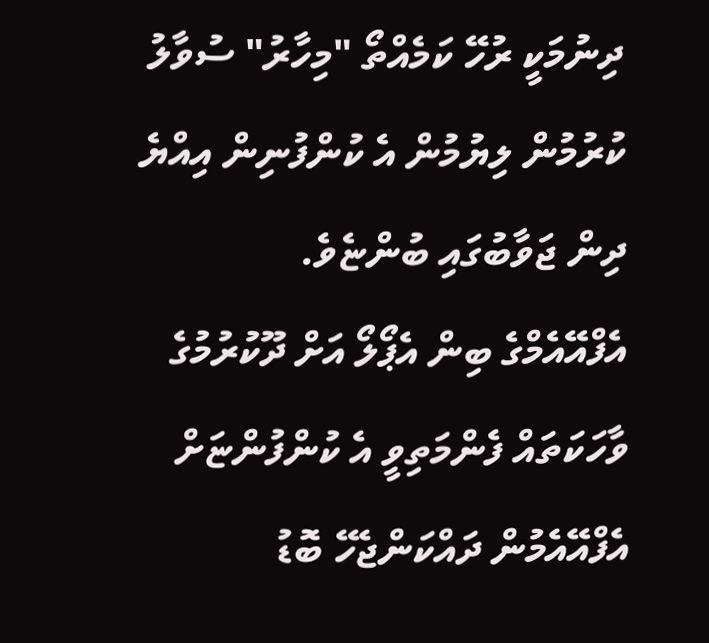ދިނުމަކީ ރުހޭ ކަމެއްތޯ "މިހާރު" ސުވާލު ކުރުމުން ލިޔުމުން އެ ކުންފުނިން އިއްޔެ ދިން ޖަވާބުގައި ބުންޏެވެ.
އެފްއޭއެމްގެ ބިން އެޕޯލޯ އަށް ދޫކުރުމުގެ ވާހަކަތައް ފެންމަތިވީ އެ ކުންފުންޏަށް އެފްއޭއެމުން ދައްކަންޖެހޭ ބޮޑު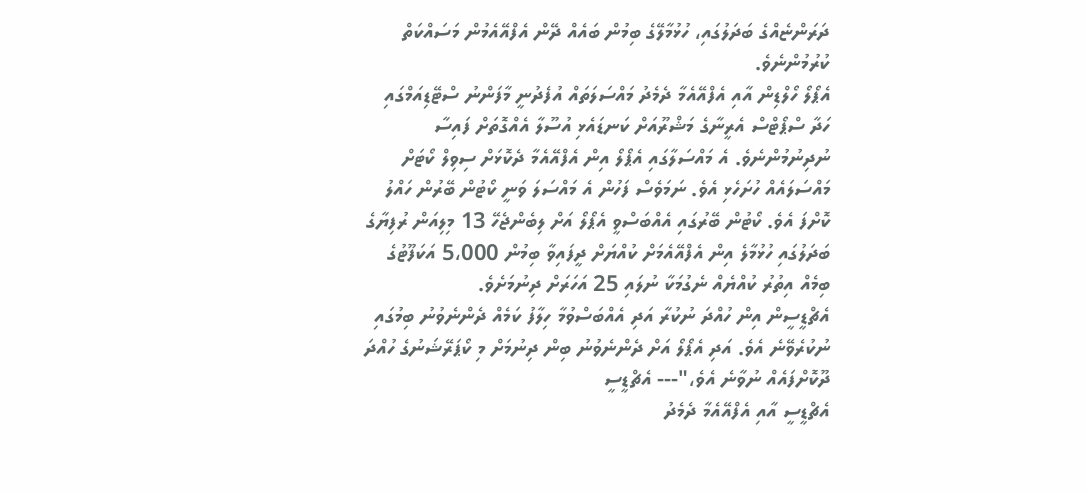ދަރަންޏެއްގެ ބަދަލުގައި، ހުޅުމާލޭގެ ބިމުން ބައެއް ދޭން އެފްއޭއެމުން މަސައްކަތް ކުރުމުންނެވެ.
އެޕޯލޯ ހޯލްޑިން އާއި އެފްއޭއެމާ ދެމެދު މައްސަލަތައް އުފެދުނީ މާފަންނު ސްޓޭޑިއަމްގައި ހަދާ ސްޕޯޓްސް އެރީނާގެ މަޝްރޫއަށް ކަނޑައެޅި އުސޫލާ އެއްގޮތަށް ފައިސާ ނުދިނުމުންނެވެ. އެ މައްސަލާގައި އެޕޯލޯ އިން އެފްއޭއެމާ ދެކޮޅަށް ސިވިލް ކޯޓަށް މައްސަލައެއް ހުށަހެޅި އެވެ. ނަމަވެސް ފަހުން އެ މައްސަލަ ވަނީ ކޯޓުން ބޭރުން ހައްލު ކޮށްފަ އެވެ. ކޯޓުން ބޭރުގައި އެއްބަސްވީ އެޕޯލޯ އަށް ލިބެންޖެހޭ 13 މިލިއަން ރުފިޔާގެ ބަދަލުގައި ހުޅުމާލެ އިން އެފްއޭއެމަށް ކުއްޔަށް ދީފައިވާ ބިމުން 5،000 އަކަފޫޓުގެ ބިމެއް އިތުރު ކުއްޔެއް ނެގުމަކާ ނުލައި 25 އަހަރަށް ދިނުމަށެވެ.
އެޗްޑީސީން އިން ހުއްދަ ނުކުރާ އަދި އެއްބަސްވުމާ ހިލާފު ކަމެއް ދެންނެވުނު ބިމުގައި ނުކުރެވޭނެ އެވެ. އަދި އެޕޯލޯ އަށް ދެންނެވުނު ބިން ދިނުމަށް މި ކޯޕަރޭޝަނުގެ ހުއްދަ ދޫކޮށްފައެއް ނުވާނެ އެވެ،"--- އެޗްޑީސީ
އެޗްޑީސީ އާއި އެފްއޭއެމާ ދެމެދު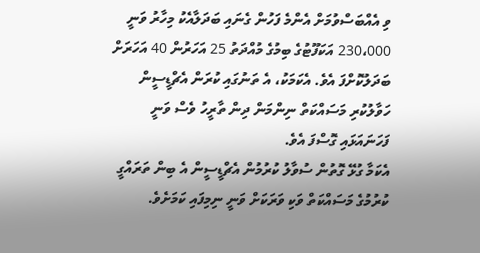ވި އެއްބަސްވުމަށް އެންމެ ފަހުން ގެނައި ބަދަލާއެކު މިހާރު ވަނީ 230،000 އަކަފޫޓުގެ ބިމުގެ މުއްދަތު 25 އަހަރުން 40 އަހަރަށް ބަދަލުކޮށްފަ އެވެ. އެކަމަކު، އެ ތަނުގައި ކުރަން އެޗްޑީސީން ހަވާލުކުރި މަސައްކަތް ނިންމަން ދިން ތާރީހު ވެސް ވަނީ ފަހަނައަޅައި ގޮސްފަ އެވެ.
އެކަމާ ގުޅޭ ގޮތުން ސުވާލު ކުރުމުން އެޗްޑީސީން އެ ބިން ތަރައްގީ ކުރުމުގެ މަސައްކަތް ވަކި ވަރަކަށް ވަނީ ނިމިފައި ކަމަށެވެ.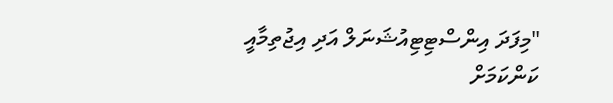"މިފަދަ އިންސްޓިޓިއުޝަނަލް އަދި އިޖުތިމާއީ ކަންކަމަށް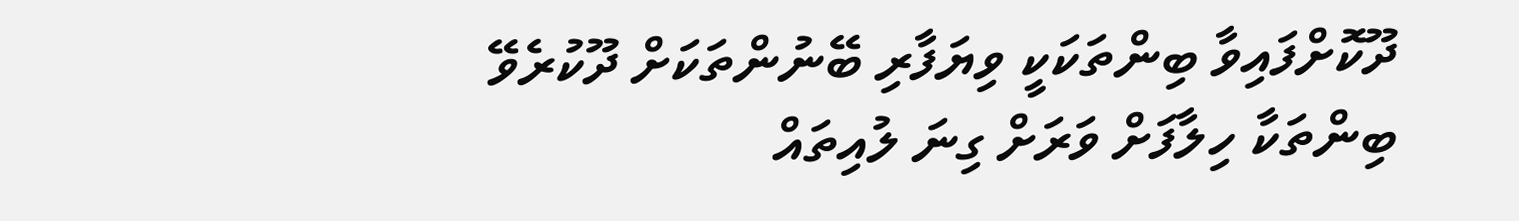ދޫކޮށްފައިވާ ބިންތަކަކީ ވިޔަފާރި ބޭނުންތަކަށް ދޫކުރެވޭ ބިންތަކާ ހިލާފަށް ވަރަށް ގިނަ ލުއިތައް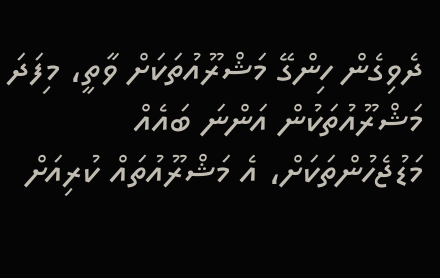ދެވިގެން ހިންގޭ މަޝްރޫއުތަކަށް ވާތީ، މިފަދަ މަޝްރޫއުތަކުން އަންނަ ބައެއް މަޑުޖެހުންތަކަށް، އެ މަޝްރޫއުތައް ކުރިއަށް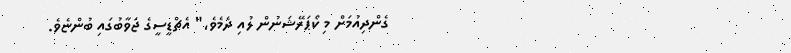ގެންދިއުމަށް މި ކޯޕަރޭޝަނުން ލުއި ދެމެވެ،" އެޗްޑީސީގެ ޖަވާބުގައި ބުންޏެވެ.